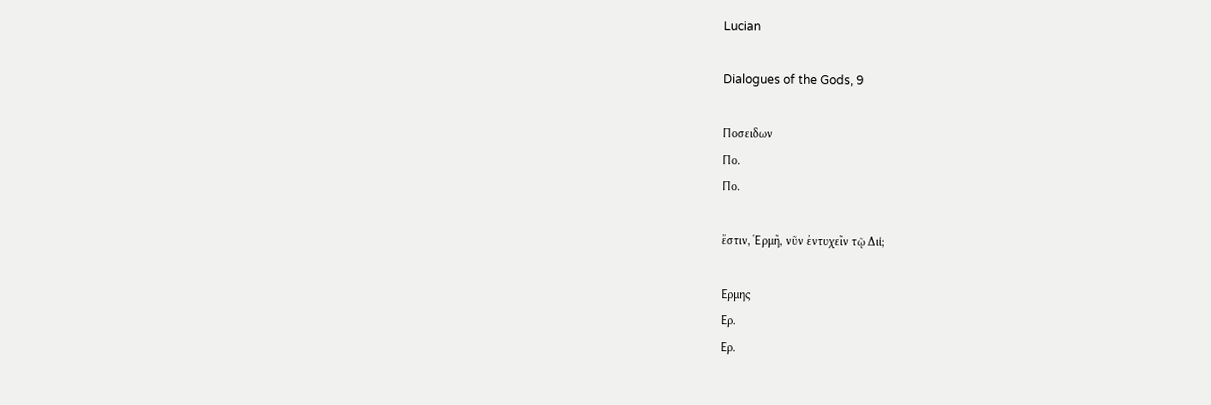Lucian

Dialogues of the Gods, 9

Ποσειδων
Πο.
Πο.

ἔστιν, Ἑρμῆ, νῦν ἐντυχεῖν τῷ Διί;

Ερμης
Ερ.
Ερ.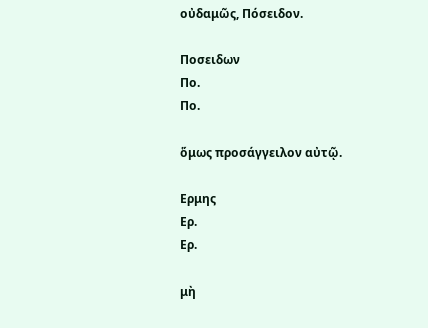οὐδαμῶς, Πόσειδον.

Ποσειδων
Πο.
Πο.

ὅμως προσάγγειλον αὐτῷ.

Ερμης
Ερ.
Ερ.

μὴ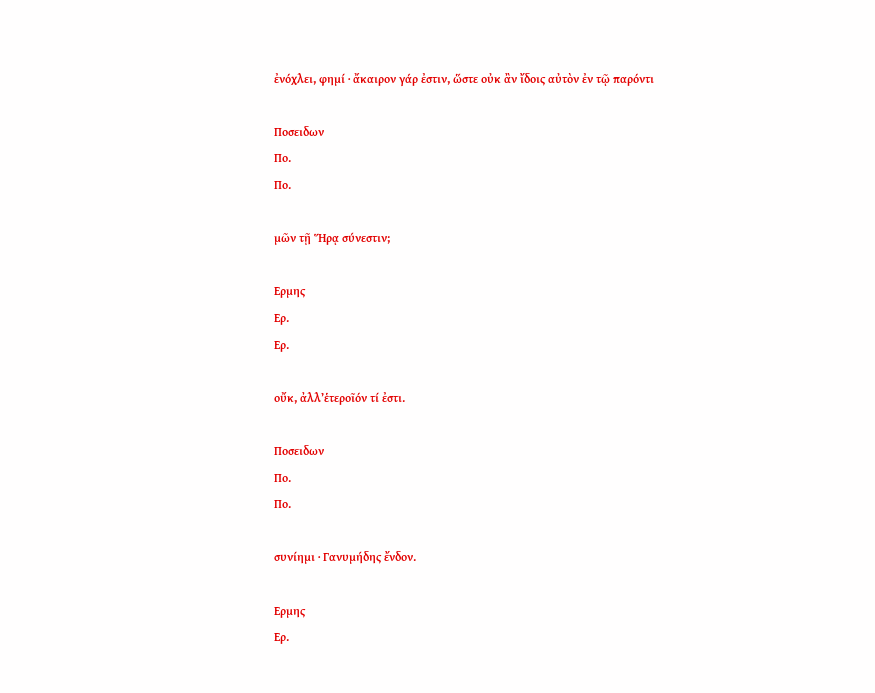ἐνόχλει, φημί · ἄκαιρον γάρ ἐστιν, ὥστε οὐκ ἂν ἴδοις αὐτὸν ἐν τῷ παρόντι

Ποσειδων
Πο.
Πο.

μῶν τῇ Ἥρᾳ σύνεστιν;

Ερμης
Ερ.
Ερ.

οὔκ, ἀλλ’ἑτεροῖόν τί ἐστι.

Ποσειδων
Πο.
Πο.

συνίημι · Γανυμήδης ἔνδον.

Ερμης
Ερ.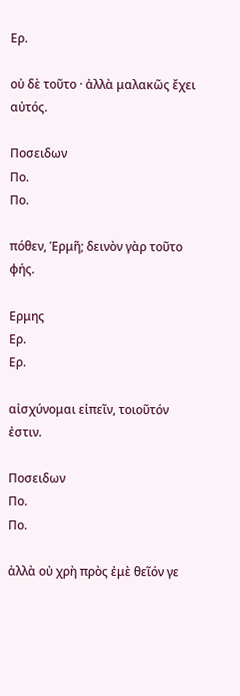Ερ.

οὐ δὲ τοῦτο · ἀλλὰ μαλακῶς ἔχει αὐτός.

Ποσειδων
Πο.
Πο.

πόθεν, Ἑρμῆ; δεινὸν γὰρ τοῦτο φής.

Ερμης
Ερ.
Ερ.

αἰσχύνομαι εἰπεῖν, τοιοῦτόν ἐστιν.

Ποσειδων
Πο.
Πο.

ἀλλὰ οὐ χρὴ πρὸς ἐμὲ θεῖόν γε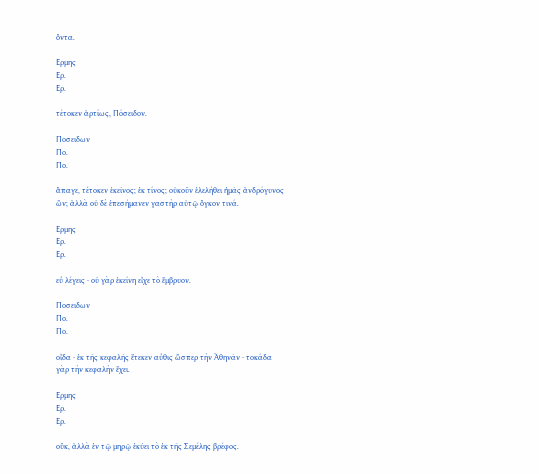ὄντα.

Ερμης
Ερ.
Ερ.

τέτοκεν ἀρτίως, Πόσειδον.

Ποσειδων
Πο.
Πο.

ἄπαγε, τέτοκεν ἐκεῖνος; ἐκ τίνος; οὐκοῦν ἐλελήθει ἡμᾶς ἀνδρόγυνος ὤν; ἀλλὰ οὐ δὲ ἐπεσήμανεν γαστὴρ αὐτῷ ὄγκον τινά.

Ερμης
Ερ.
Ερ.

εὖ λέγεις · οὐ γὰρ ἐκείνη εἶχε τὸ ἔμβρυον.

Ποσειδων
Πο.
Πο.

οἶδα · ἐκ τῆς κεφαλῆς ἔτεκεν αὖθις ὥσπερ τὴν Ἀθηνᾶν · τοκάδα γὰρ τὴν κεφαλὴν ἔχει.

Ερμης
Ερ.
Ερ.

οὔκ, ἀλλὰ ἐν τῷ μηρῷ ἐκύει τὸ ἐκ τῆς Σεμέλης βρέφος.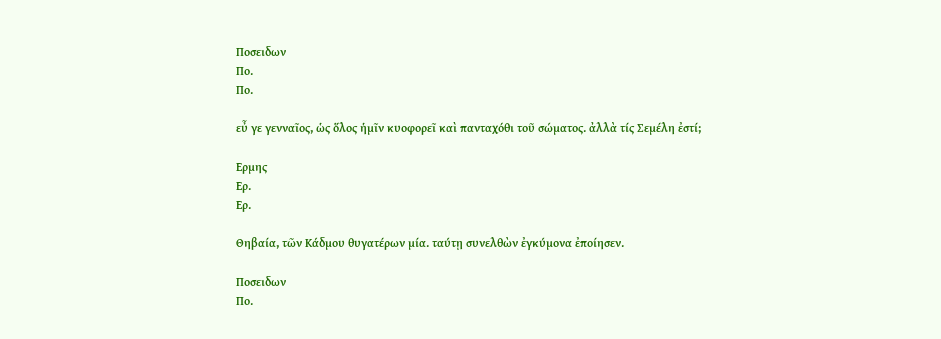Ποσειδων
Πο.
Πο.

εὖ γε γενναῖος, ὡς ὅλος ἡμῖν κυοφορεῖ καὶ πανταχόθι τοῦ σώματος. ἀλλὰ τίς Σεμέλη ἐστί;

Ερμης
Ερ.
Ερ.

Θηβαία, τῶν Κάδμου θυγατέρων μία. ταύτῃ συνελθὼν ἐγκύμονα ἐποίησεν.

Ποσειδων
Πο.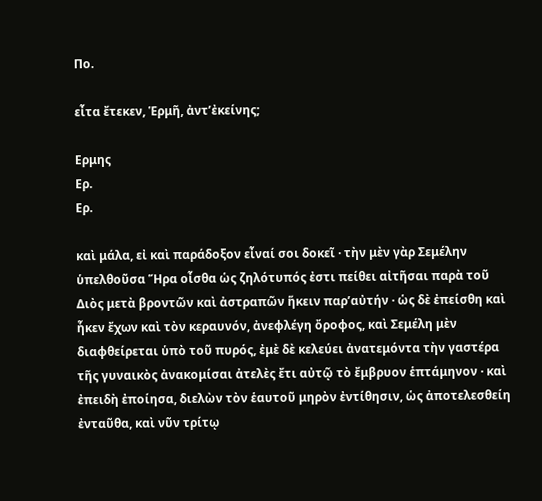Πο.

εἶτα ἔτεκεν, Ἑρμῆ, ἀντ’ἐκείνης;

Ερμης
Ερ.
Ερ.

καὶ μάλα, εἰ καὶ παράδοξον εἶναί σοι δοκεῖ · τὴν μὲν γὰρ Σεμέλην ὑπελθοῦσα Ἥρα οἶσθα ὡς ζηλότυπός ἐστι πείθει αἰτῆσαι παρὰ τοῦ Διὸς μετὰ βροντῶν καὶ ἀστραπῶν ἥκειν παρ’αὐτήν · ὡς δὲ ἐπείσθη καὶ ἧκεν ἔχων καὶ τὸν κεραυνόν, ἀνεφλέγη ὄροφος, καὶ Σεμέλη μὲν διαφθείρεται ὑπὸ τοῦ πυρός, ἐμὲ δὲ κελεύει ἀνατεμόντα τὴν γαστέρα τῆς γυναικὸς ἀνακομίσαι ἀτελὲς ἔτι αὐτῷ τὸ ἔμβρυον ἑπτάμηνον · καὶ ἐπειδὴ ἐποίησα, διελὼν τὸν ἑαυτοῦ μηρὸν ἐντίθησιν, ὡς ἀποτελεσθείη ἐνταῦθα, καὶ νῦν τρίτῳ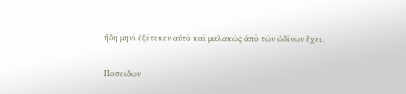ἤδη μηνὶ ἐξέτεκεν αὐτὸ καὶ μαλακῶς ἀπὸ τῶν ὠδίνων ἔχει.

Ποσειδων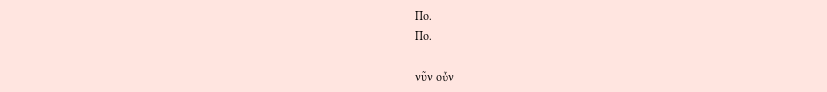Πο.
Πο.

νῦν οὖν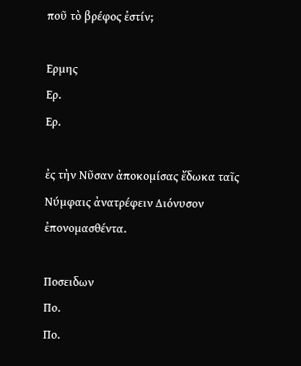ποῦ τὸ βρέφος ἐστίν;

Ερμης
Ερ.
Ερ.

ἐς τὴν Νῦσαν ἀποκομίσας ἔδωκα ταῖς Νύμφαις ἀνατρέφειν Διόνυσον ἐπονομασθέντα.

Ποσειδων
Πο.
Πο.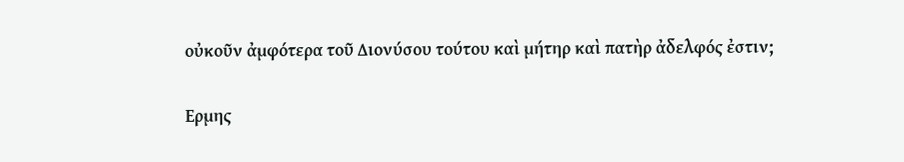οὐκοῦν ἀμφότερα τοῦ Διονύσου τούτου καὶ μήτηρ καὶ πατὴρ ἀδελφός ἐστιν;

Ερμης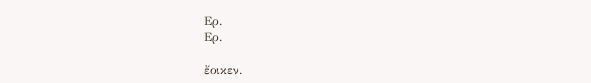Ερ.
Ερ.

ἔοικεν.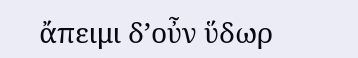ἄπειμι δ’οὖν ὕδωρ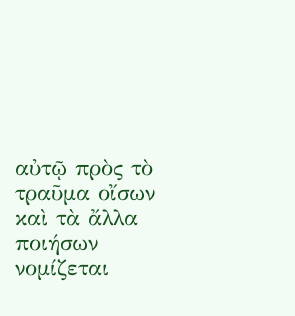αὐτῷ πρὸς τὸ τραῦμα οἴσων καὶ τὰ ἄλλα ποιήσων νομίζεται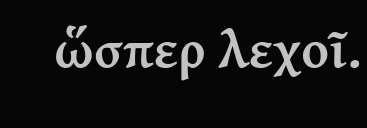ὥσπερ λεχοῖ.